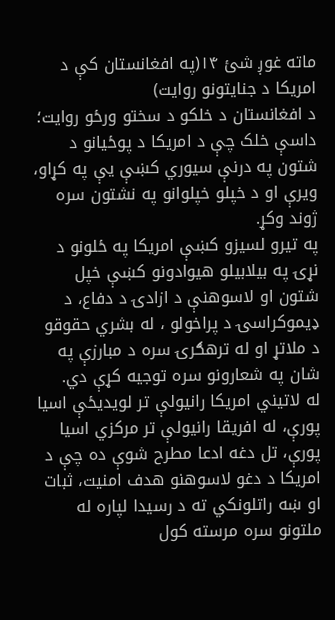ماته غوږ شئ ۱۴(په افغانستان کې د امریکا د جنایتونو روایت)
د افغانستان د خلکو د سختو ورځو روایت؛ داسې خلک چې د امریکا د پوځیانو د شتون په درنې سیوري کښې یې په کړاو، ویرې او د خپلو خپلوانو په نشتون سره ژوند وکړ.
په تیرو لسیزو کښې امریکا په ځلونو د نړۍ په بیلابیلو هیوادونو کښې خپل شتون او لاسوهنې د ازادۍ د دفاع، د ډیموکراسۍ د پراخولو ، له بشري حقوقو د ملاتړ او له ترهګرۍ سره د مبارزې په شان په شعارونو سره توجیه کړې دي.
له لاتیني امریکا رانیولې تر لویدیځې اسیا پورې، له افریقا رانیولې تر مرکزي اسیا پورې، تل دغه ادعا مطرح شوې ده چې د امریکا د دغو لاسوهنو هدف امنیت، ثبات او ښه راتلونکي ته د رسیدا لپاره له ملتونو سره مرسته کول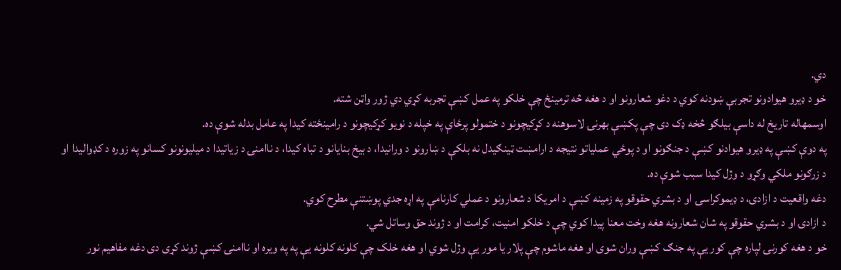دي.
خو د ډیرو هیوادونو تجربې ښودنه کوي د دغو شعارونو او د هغه څه ترمینځ چې خلکو په عمل کښې تجربه کړي دي ژور واټن شته.
اوسمهاله تاریخ له داسې بیلګو څخه ډک دی چې پکښې بهرنۍ لاسوهنه د کړکیچونو د ختمولو پرځاې په خپله د نویو کړکیچونو د رامینځته کیدا په عامل بدله شوې ده.
په دوې کښې په ډیرو هیوادنو کښې د جنګونو او د پوځي عملیاتو نتیجه د ارامښت ټینګیدل نه بلکې د ښارونو د ورانیدا، د بیخ بنایانو د تباه کیدا، د ناامنۍ د زیاتیدا د میلیونونو کسانو په زوره د کډوالیدا او د زرګونو ملکي وګړو د وژل کیدا سبب شوې ده.
دغه واقعیت د ازادۍ، د ډیموکراسۍ او د بشري حقوقو په زمینه کښې د امریکا د شعارونو د عملي کارنامې په اړه جدي پوښتنې مطرح کوي.
د ازادۍ او د بشري حقوقو په شان شعارونه هغه وخت معنا پیدا کوي چې د خلکو امنیت، کرامت او د ژوند حق وساتل شي.
خو د هغه کورنۍ لپاره چې کور یې په جنګ کښې وران شوی او هغه ماشوم چې پلار یا مور یې وژل شوي او هغه خلک چې کلونه کلونه یې په په ویره او ناامنۍ کښې ژوند کړی دی دغه مفاهیم نور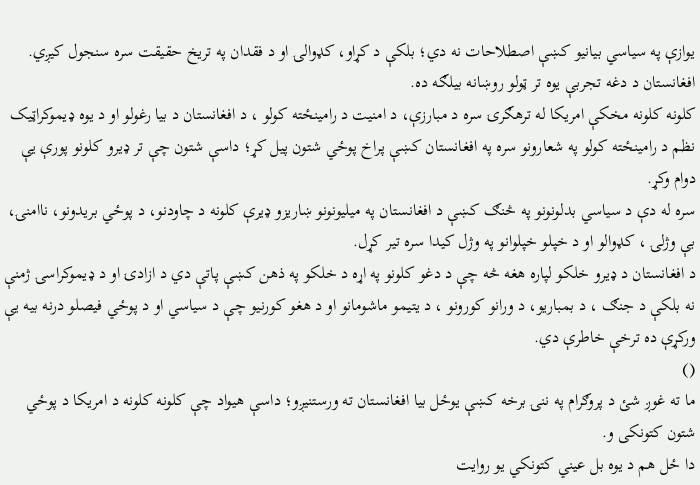یوازې په سیاسي بیانیو کښې اصطلاحات نه دي؛ بلکې د کړاو، کډوالۍ او د فقدان په تریخ حقیقت سره سنجول کیږي.
افغانستان د دغه تجربې یوه تر ټولو روښانه بیلګه ده.
کلونه کلونه مخکې امریکا له ترهګرۍ سره د مبارزې، د امنیت د رامینځته کولو ، د افغانستان د بیا رغولو او د یوه ډیموکراټیک نظم د رامینځته کولو په شعارونو سره په افغانستان کښې پراخ پوځي شتون پیل کړ؛ داسې شتون چې تر ډیرو کلونو پورې یې دوام وکړ.
سره له دې د سیاسي بدلونونو په څنګ کښې د افغانستان په میلیونونو ښاریزو ډیرې کلونه د چاودنو، د پوځي بریدونو، ناامنۍ، بې وژلۍ ، کډوالو او د خپلو خپلوانو په وژل کیدا سره تیر کړل.
د افغانستان د ډیرو خلکو لپاره هغه څه چې د دغو کلونو په اړه د خلکو په ذهن کښې پاتې دي د ازادۍ او د ډیموکراسۍ ژمنې نه بلکې د جنګ ، د بمباریو، د ورانو کورونو ، د یتیمو ماشومانو او د هغو کورنیو چې د سیاسي او د پوځي فیصلو درنه بیه یې ورکړې ده ترخې خاطرې دي.
()
ما ته غوږ شئ د پروګرام په ننۍ برخه کښې یوځل بیا افغانستان ته ورستنیږو؛ داسې هیواد چې کلونه کلونه د امریکا د پوځي شتون کتونکی و.
دا ځل هم د یوه بل عیني کتونکي یو روایت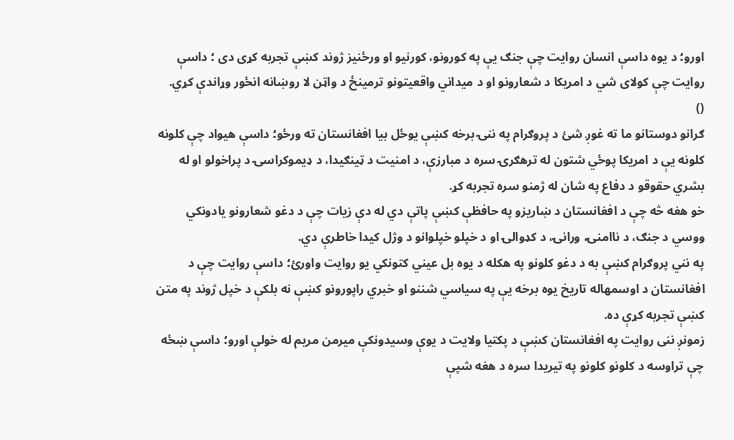اورو؛ د یوه داسې انسان روایت چې جنګ یې په کورونو، کورنیو او ورځنیز ژوند کښې تجربه کړی دی ؛ داسې روایت چې کولای شي د امریکا د شعارونو او د میداني واقعیتونو ترمینځ د واټن لا روښانه انځور وړاندې کړي.
()
ګرانو دوستانو ما ته غوږ شئ د پروګرام په ننۍ برخه کښې یوځل بیا افغانستان ته ورځو؛ داسې هیواد چې کلونه کلونه یې د امریکا پوځي شتون له ترهګرۍ سره د مبارزې، د امنیت د ټینګیدا، د ډیموکراسۍ د پراخولو او له بشري حقوقو د دفاع په شان له ژمنو سره تجربه کړ.
خو هغه څه چې د افغانستان د ښاریزو په حافظې کښې پاتې دي له دې زیات چې د دغو شعارونو یادونکي ووسي د جنګ، د ناامنۍ، ورانۍ، د کډوالۍ او د خپلو خپلوانو د وژل کیدا خاطرې دي.
په نني پروګرام کښې به د دغو کلونو په هکله د یوه بل عیني کتونکي یو روایت واورئ؛ داسې روایت چې د افغانستان د اوسمهاله تاریخ یوه برخه یې په سیاسي شننو او خبري راپورونو کښې نه بلکې د خپل ژوند په متن کښې تجربه کړې ده.
زمونږ ننی روایت په افغانستان کښې د پکتیا ولایت د یوې وسیدونکې میرمن مریم له خولې اورو؛ داسې ښځه چې تراوسه د کلونو کلونو په تیریدا سره د هغه شپې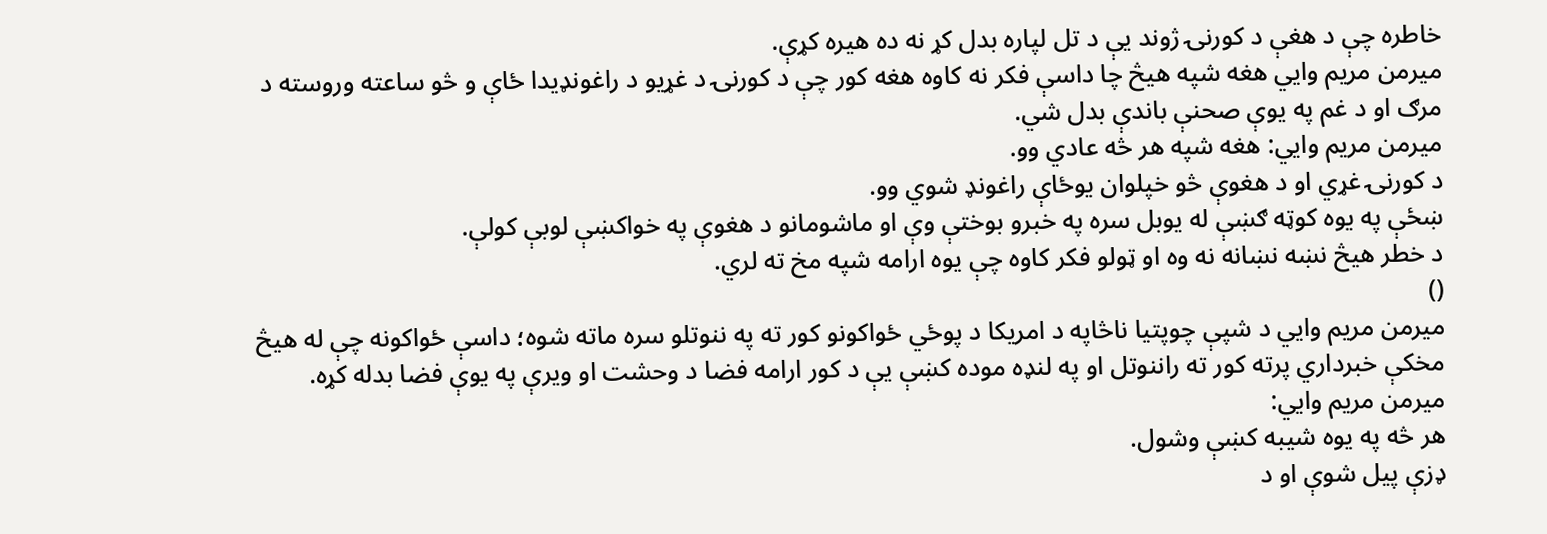خاطره چې د هغې د کورنۍ ژوند یې د تل لپاره بدل کړ نه ده هیره کړې.
میرمن مریم وايي هغه شپه هیڅ چا داسې فکر نه کاوه هغه کور چې د کورنۍ د غړیو د راغونډیدا ځاې و څو ساعته وروسته د مرګ او د غم په یوې صحنې باندې بدل شي.
میرمن مریم وايي: هغه شپه هر څه عادي وو.
د کورنۍ غړي او د هغوې څو خپلوان یوځاې راغونډ شوي وو.
ښځې په یوه کوټه ګښې له یوبل سره په خبرو بوختې وې او ماشومانو د هغوې په خواکښې لوبې کولې.
د خطر هیڅ نښه نښانه نه وه او ټولو فکر کاوه چې یوه ارامه شپه مخ ته لري.
()
میرمن مریم وايي د شپې چوپتیا ناڅاپه د امریکا د پوځي ځواکونو کور ته په ننوتلو سره ماته شوه؛ داسې ځواکونه چې له هیڅ مخکې خبرداري پرته کور ته راننوتل او په لنډه موده کښې یې د کور ارامه فضا د وحشت او ویرې په یوې فضا بدله کړه.
میرمن مریم وايي:
هر څه په یوه شیبه کښې وشول.
ډزې پیل شوې او د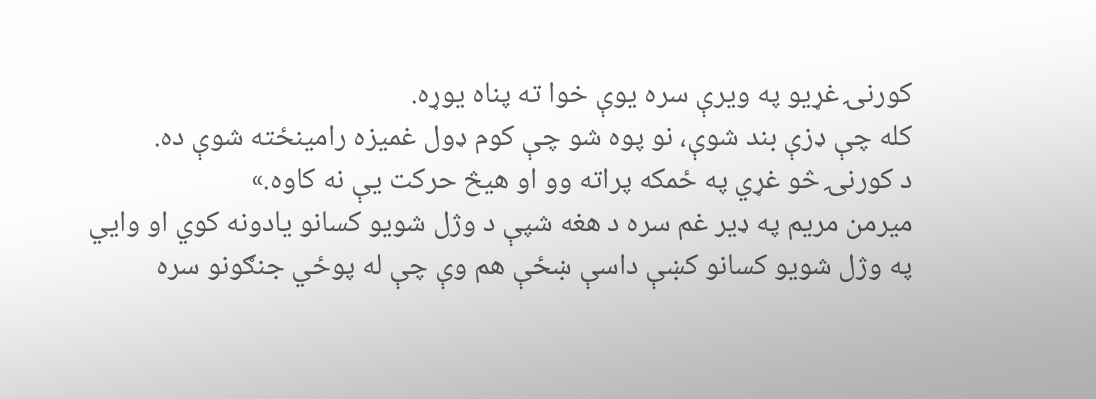کورنۍ غړیو په ویرې سره یوې خوا ته پناه یوړه.
کله چې ډزې بند شوې، نو پوه شو چې کوم ډول غمیزه رامینځته شوې ده.
د کورنۍ څو غړي په ځمکه پراته وو او هیڅ حرکت یې نه کاوه.»
میرمن مریم په ډیر غم سره د هغه شپې د وژل شویو کسانو یادونه کوي او وايي په وژل شویو کسانو کښې داسې ښځې هم وې چې له پوځي جنګونو سره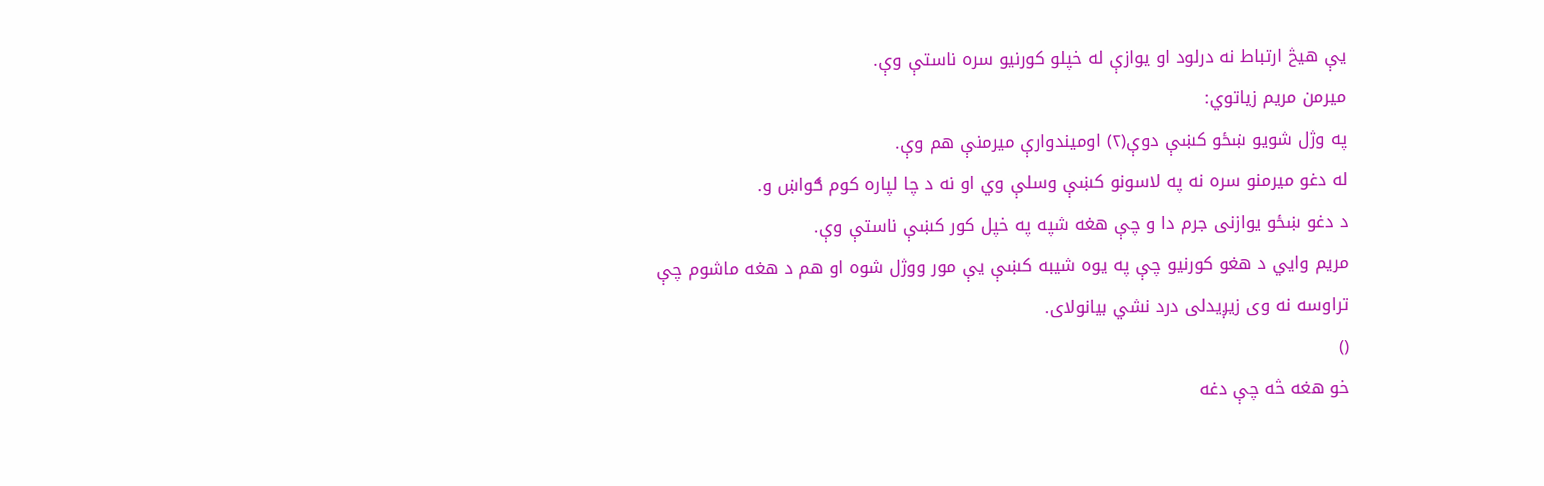یې هیڅ ارتباط نه درلود او یوازې له خپلو کورنیو سره ناستې وې.
میرمن مریم زیاتوي:
په وژل شویو ښځو کښې دوې(۲) اومیندوارې میرمنې هم وې.
له دغو میرمنو سره نه په لاسونو کښې وسلې وي او نه د چا لپاره کوم ګواښ و.
د دغو ښځو یوازنی جرم دا و چې هغه شپه په خپل کور کښې ناستې وې.
مریم وايي د هغو کورنیو چې په یوه شیبه کښې یې مور ووژل شوه او هم د هغه ماشوم چې تراوسه نه وی زیږیدلی درد نشي بیانولای.
()
خو هغه څه چې دغه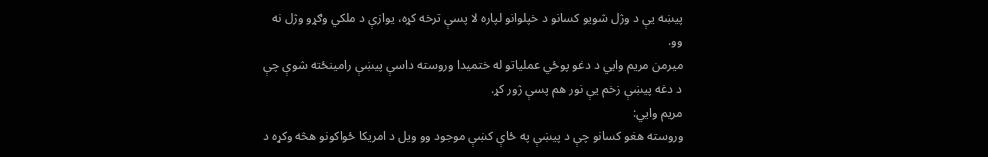پیښه یې د وژل شویو کسانو د خپلوانو لپاره لا پسې ترخه کړه، یوازې د ملکي وګړو وژل نه وو.
میرمن مریم وايي د دغو پوځي عملیاتو له ختمیدا وروسته داسې پیښې رامینځته شوې چې د دغه پیښې زخم یې نور هم پسې ژور کړ.
مریم وايي:
وروسته هغو کسانو چې د پيښې په ځاې کښې موجود وو ویل د امریکا ځواکونو هڅه وکړه د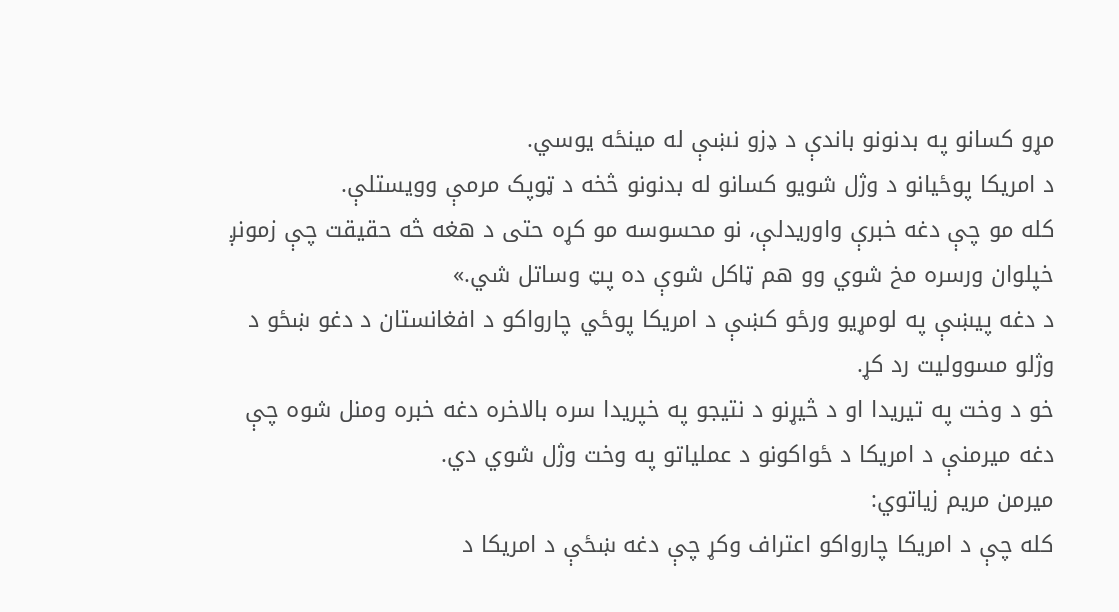مړو کسانو په بدنونو باندې د ډزو نښې له مینځه یوسي.
د امریکا پوځیانو د وژل شویو کسانو له بدنونو څخه د ټوپک مرمې وویستلې.
کله مو چې دغه خبرې واوریدلې، نو محسوسه مو کړه حتی د هغه څه حقیقت چې زمونږ خپلوان ورسره مخ شوي وو هم ټاکل شوې ده پټ وساتل شي.»
د دغه پیښې په لومړیو ورځو کښې د امریکا پوځي چارواکو د افغانستان د دغو ښځو د وژلو مسوولیت رد کړ.
خو د وخت په تیریدا او د څیړنو د نتیجو په خپریدا سره بالاخره دغه خبره ومنل شوه چې دغه میرمنې د امریکا د ځواکونو د عملیاتو په وخت وژل شوي دي.
میرمن مریم زیاتوي:
کله چې د امریکا چارواکو اعتراف وکړ چې دغه ښځې د امریکا د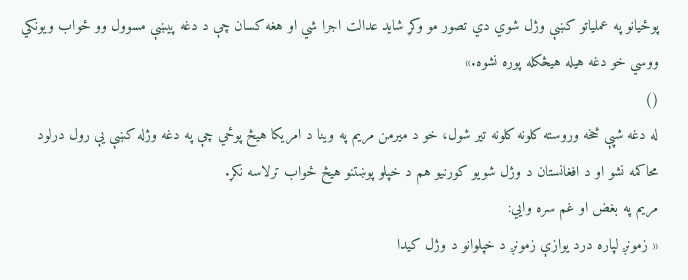پوځیانو په عملیاتو کښې وژل شوي دي تصور مو وکړ شاید عدالت اجرا شي او هغه کسان چې د دغه پیښې مسوول وو ځواب ویونکي ووسي خو دغه هیله هیڅکله پوره نشوه.»
()
له دغه شپې څخه وروسته کلونه کلونه تیر شول، خو د میرمن مریم په وینا د امریکا هیڅ پوځي چې په دغه وژله کښې یې رول درلود محاکمه نشو او د افغانستان د وژل شویو کورنیو هم د خپلو پوښتنو هیڅ ځواب ترلاسه نکړ.
مریم په بغض او غم سره وايي:
« زمونږ لپاره درد یوازې زمونږ د خپلوانو د وژل کیدا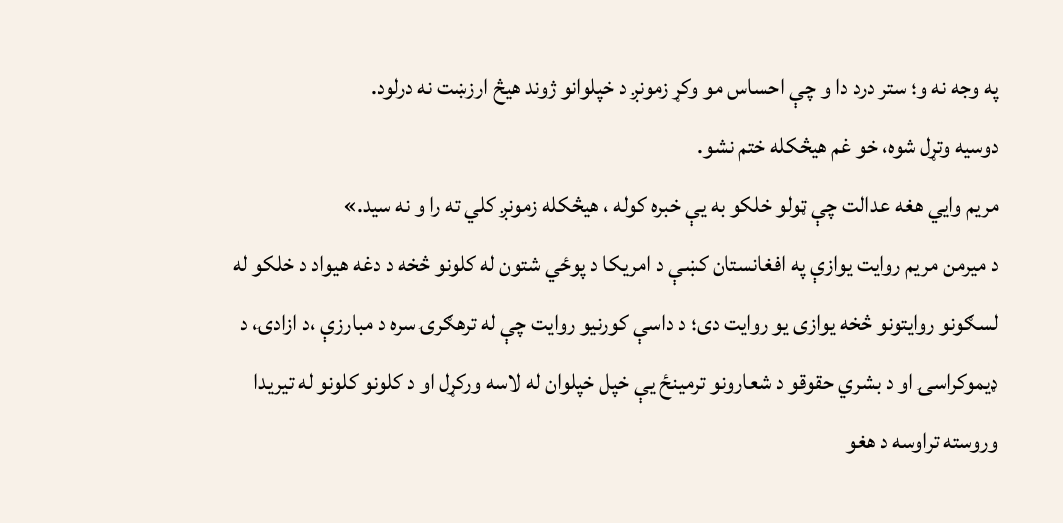په وجه نه و؛ ستر درد دا و چې احساس مو وکړ زمونږ د خپلوانو ژوند هیڅ ارزښت نه درلود.
دوسیه وتړل شوه، خو غم هیڅکله ختم نشو.
مریم وايي هغه عدالت چې ټولو خلکو به یې خبره کوله ، هیڅکله زمونږ کلي ته را و نه سید.»
د میرمن مریم روایت یوازې په افغانستان کښې د امریکا د پوځي شتون له کلونو څخه د دغه هیواد د خلکو له لسګونو روایتونو څخه یوازی یو روایت دی؛ د داسې کورنیو روایت چې له ترهګرۍ سره د مبارزې ،د ازادۍ، د ډیموکراسۍ او د بشري حقوقو د شعارونو ترمینځ یې خپل خپلوان له لاسه ورکړل او د کلونو کلونو له تیریدا وروسته تراوسه د هغو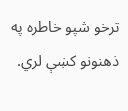ترخو شپو خاطره په ذهنونو کښې لري.